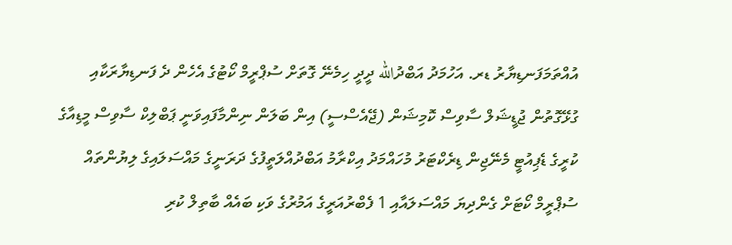އުއްތަމަފަނޑިޔާރު ޑރ. އަހުމަދު އަބްދުالله ދީދީ ހިމެނޭ ގޮތަށް ސުޕްރީމް ކޯޓުގެ އެހެން ދެ ފަނޑިޔާރަކާއި ގުޅޭގޮތުން ޖުޑީޝަލް ސާވިސް ކޮމިޝަން (ޖޭއެސްސީ) އިން ބަލަން ނިންމާފައިވަނީ ޕަބްލިކް ސާވިސް މީޑިއާގެ ކުރީގެ ޑެޕިއުޓީ މެނޭޖިން ޑިރެކްޓަރު މުހައްމަދު އިކްރާމު އަބްދުއްލަތީފުގެ ދަރަނީގެ މައްސަލައިގެ ލިޔުންތައް ސުޕްރީމް ކޯޓަށް ގެންދިޔަ މައްސަލައާއި 1 ފެބްރުއަރީގެ އަމުރުގެ ވަކި ބައެއް ބާތިލް ކުރި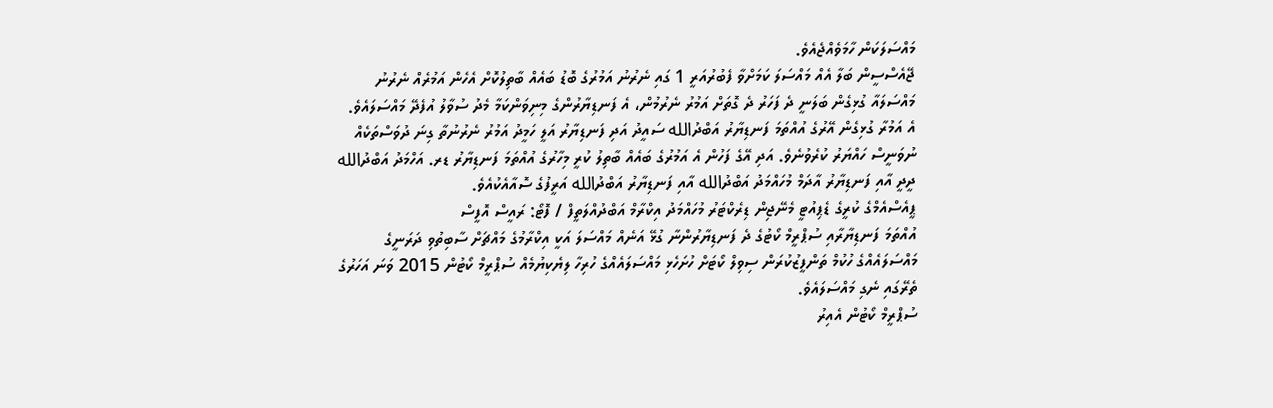މައްސަލަކަން ހާމަވެއްޖެއެވެ.
ޖޭއެސްސީން ބަލާ އެއް މައްސަލަ ކަމަށްވާ ފެބުރުއަރީ 1 ގައި ނެރުނު އަމުރުގެ ބޮޑު ބައެއް ބާތިލުކޮށް އެހެން އަމުރެއް ނެރުނު މައްސަލައާ ގުޅިގެން ބަލަނީ ދެ ފަހަރު ދެ ގޮތަށް އަމުރު ނެރުމުން، އެ ފަނޑިޔާރުންގެ މިނިވަންކަމާ މެދު ސުވާލު އުފެދޭ މައްސަލައެވެ.
އެ އަމުރާ ގުޅިގެން އޭރުގެ އުއްތަމަ ފަނޑިޔާރު އަބްދުالله ސައީދު އަދި ފަނޑިޔާރު އަލީ ހަމީދު އަމުރު ނެރުނުތާ ގިނަ ދުވަސްތަކެއް ނުވަނީސް ހައްޔަރު ކުރެވުނެވެ. އަދި އޭގެ ފަހުން އެ އަމުރުގެ ބައެއް ބާތިލު ކުރީ މިހާރުގެ އުއްތަމަ ފަނޑިޔާރު ޑރ. އަހްމަދު އަބްދުالله ދީދީ އާއި ފަނޑިޔާރު އާދަމް މުހައްމަދު އަބްދުالله އާއި ފަނޑިޔާރު އަބްދުالله އަރީފުގެ ސޮއާއެކުއެވެ.
ޕީއެސްއެމްގެ ކުރީގެ ޑެޕިއުޓީ މެނޭޖިން ޑިރެކްޓަރު މުހައްމަދު އިކްރާމް އަބްދުއްލަތީފް / ފޮޓޯ: ރައީސް އޮފީސް
އުއްތަމަ ފަނޑިޔާރާއި ސުޕްރީމް ކޯޓުގެ ދެ ފަނޑިޔާރުންނާ ގުޅޭ އަނެއް މައްސަލަ އަކީ އިކްރާމުގެ މައްޗަށް ސާބިތުވި ދަރަނީގެ މައްސަލައެއްގެ ހުކުމް ތަންފީޒުކުރަން ސިވިލް ކޯޓަށް ހުށަހެޅި މައްސަލައެއްގެ ހުރިހާ ލިޔެކިޔުމެއް ސުޕްރީމް ކޯޓުން 2015 ވަނަ އަހަރުގެ ތެރޭގައި ނެގި މައްސަލައެވެ.
ސުޕްރީމް ކޯޓުން އެއިރު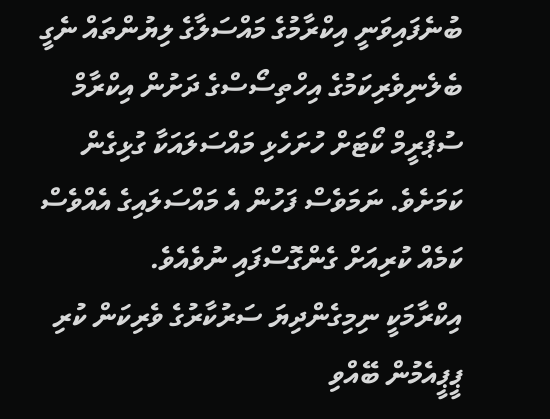ބުނެފައިވަނީ އިކްރާމުގެ މައްސަލާގެ ލިޔުންތައް ނެގީ ބެލެނިވެރިކަމުގެ އިހްތިސޯސްގެ ދަށުން އިކްރާމް ސުޕްރީމް ކޯޓަށް ހުށަހެޅި މައްސަލައަކާ ގުޅިގެން ކަމަށެވެ. ނަމަވެސް ފަހުން އެ މައްސަލައިގެ އެއްވެސް ކަމެއް ކުރިއަށް ގެންގޮސްފައި ނުވެއެވެ.
އިކްރާމަކީ ނިމިގެންދިޔަ ސަރުކާރުގެ ވެރިކަން ކުރި ޕީޕީއެމުން ބޭއްވި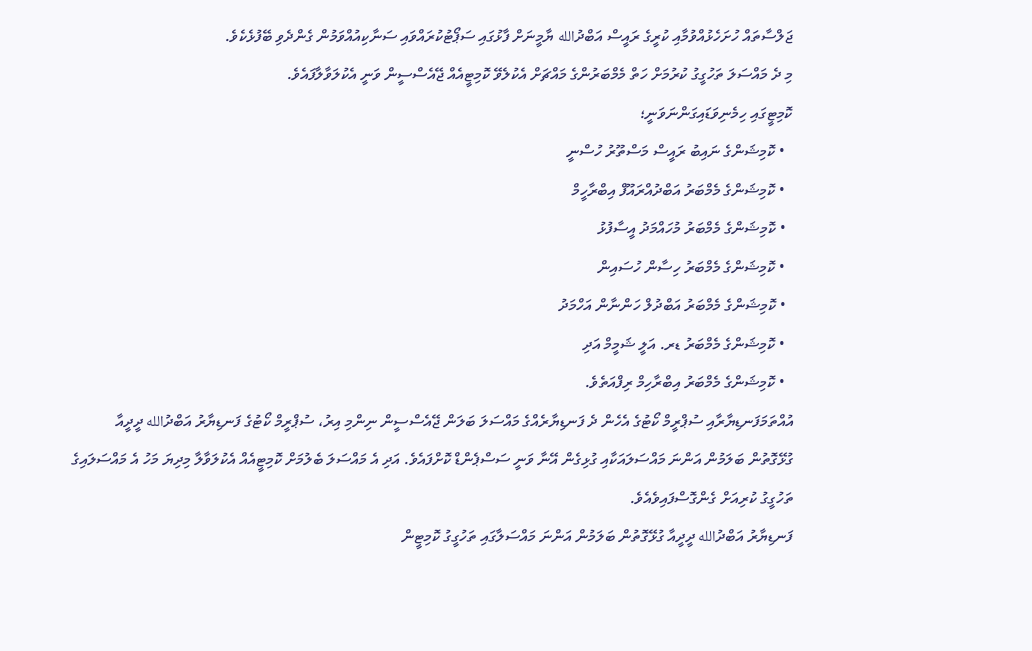ޖަލްސާތައް ހުށަހެޅުއްވުމާއި ކުރީގެ ރައީސް އަބްދުالله ޔާމީނަށް ފާޅުގައި ސަޕޯޓުކުރައްވައި ސަނާކިއުއްވަމުން ގެންދެވި ބޭފުޅެކެވެ.
މި ދެ މައްސަލަ ތަހުގީގު ކުރުމަށް ހަތް މެމްބަރުންގެ މައްޗަށް އެކުލެވޭ ކޮމިޓީއެއް ޖޭއެސްސީން ވަނީ އެކުލަވާލާފައެވެ.
ކޮމިޓީގައި ހިމެނިވަޑައިގަންނަވަނީ؛
  • ކޮމިޝަންގެ ނައިބު ރައީސް މަސްތޫރު ހުސްނީ
  • ކޮމިޝަންގެ މެމްބަރު އަބްދުއްރައޫފް އިބްރާހީމް
  • ކޮމިޝަންގެ މެމްބަރު މުހައްމަދު އީސާފުޅު
  • ކޮމިޝަންގެ މެމްބަރު ހިސާން ހުސައިން
  • ކޮމިޝަންގެ މެމްބަރު އަބްދުލް ހަންނާން އަހްމަދު
  • ކޮމިޝަންގެ މެމްބަރު ޑރ. އަލީ ޝަމީމް އަދި
  • ކޮމިޝަންގެ މެމްބަރު އިބްރާހިމް ރިފްއަތެވެ.
އުއްތަމަފަނޑިޔާރާއި ސުޕްރީމް ކޯޓުގެ އެހެން ދެ ފަނޑިޔާރެއްގެ މައްސަލަ ބަލަން ޖޭއެސްސީން ނިންމި އިރު، ސުޕްރީމް ކޯޓުގެ ފަނޑިޔާރު އަބްދުالله ދީދީއާ ގުޅޭގޮތުން ބަލަމުން އަންނަ މައްސަލައަކާއި ގުޅިގެން އޭނާ ވަނީ ސަސްޕެންޑް ކޮށްފައެވެ. އަދި އެ މައްސަލަ ބެލުމަށް ކޮމިޓީއެއް އެކުލަވާލާ މިދިޔަ މަހު އެ މައްސަލައިގެ ތަހުގީގު ކުރިއަށް ގެންގޮސްފައިވެއެވެ.
ފަނޑިޔާރު އަބްދުالله ދީދީއާ ގުޅޭގޮތުން ބަލަމުން އަންނަ މައްސަލާގައި ތަހުގީގު ކޮމިޓީން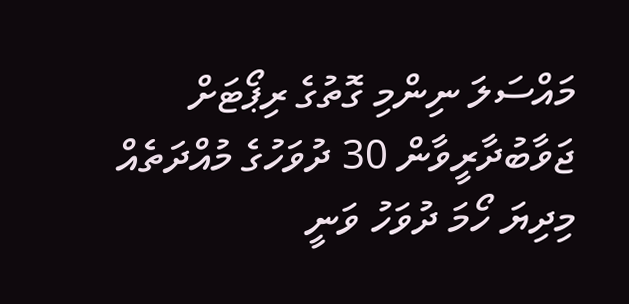މައްސަލަ ނިންމި ގޮތުގެ ރިޕޯޓަށް ޖަވާބުދާރީވާން 30 ދުވަހުގެ މުއްދަތެއް މިދިޔަ ހޯމަ ދުވަހު ވަނީ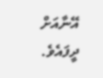އޭނާއަށް ދީފައެވެ.